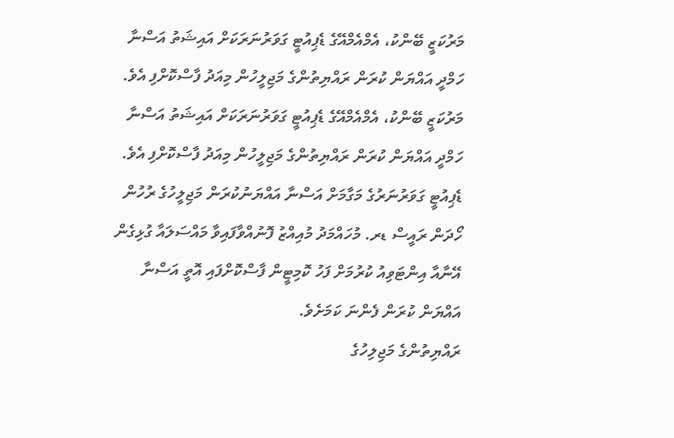މަރުކަޒީ ބޭންކު، އެމްއެމްއޭގެ ޑެޕިއުޓީ ގަވަރުނަރަކަށް އައިޝަތު އަސްނާ ހަމްދީ އައްޔަން ކުރަން ރައްޔިތުންގެ މަޖިލީހުން މިއަދު ފާސްކޮށްފި އެވެ.
މަރުކަޒީ ބޭންކު، އެމްއެމްއޭގެ ޑެޕިއުޓީ ގަވަރުނަރަކަށް އައިޝަތު އަސްނާ ހަމްދީ އައްޔަން ކުރަން ރައްޔިތުންގެ މަޖިލީހުން މިއަދު ފާސްކޮށްފި އެވެ.
ޑެޕިއުޓީ ގަވަރުނަރުގެ މަގާމަށް އަސްނާ އައްޔަނުކުރަން މަޖިލީހުގެ ރުހުން ހޯދަން ރައީސް ޑރ. މުހައްމަދު މުއިއްޒު ފޮނުއްވާފައިވާ މައްސަލައާ ގުޅިގެން އޭނާއާ އިންޓަވިއު ކުރުމަށް ފަހު ކޮމިޓީން ފާސްކޮށްފައި އޮތީ އަސްނާ އައްޔަން ކުރަން ފެންނަ ކަމަށެވެ.
ރައްޔިތުންގެ މަޖިލިހުގެ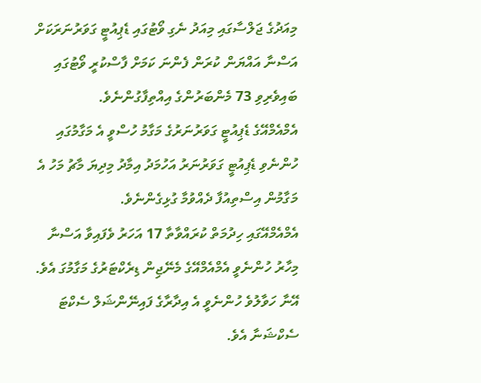މިއަދުގެ ޖަލްސާގައި މިއަދު ނެގި ވޯޓުގައި ޑެޕިއުޓީ ގަވަރުނަރަކަށް އަސްނާ އައްޔަން ކުރަން ފެންނަ ކަމަށް ފާސްކުރީ ވޯޓުގައި ބައިވެރިވި 73 މެންބަރުންގެ އިއްތިފާގުންނެވެ.
އެމްއެމްއޭގެ ޑެޕިއުޓީ ގަވަރުނަރުގެ މަގާމު ހުސްވީ އެ މަގާމުގައި ހުންނެވި ޑެޕިއުޓީ ގަވަރުނަރު އަހުމަދު އިމާދު މިދިޔަ މާޗު މަހު އެ މަގާމުން އިސްތިއުފާ ދެއްވުމާ ގުޅިގެންނެވެ.
އެމްއެމްއޭގައި ހިދުމަތް ކުރައްވާތާ 17 އަހަރު ވެފައިވާ އަސްނާ މިހާރު ހުންނެވީ އެމްއެމްއޭގެ މެނޭޖިން ޑިރެކްޓަރުގެ މަގާމުގަ އެވެ. އޭނާ ހަވާލުވެ ހުންނެވީ އެ އިދާރާގެ ފައިނޭންޝަލް ސެކްޓަ ސެކްޝަނާ އެވެ.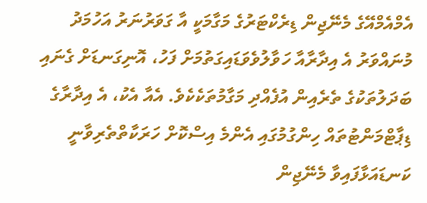އެމްއެމްއޭގެ މެނޭޖިން ޑިރެކްޓަރުގެ މަގާމަކީ އާ ގަވަރުނަރު އަހުމަދު މުނައްވަރު އެ އިދާރާއާ ހަވާލުވެވަޑައިގަތުމަށް ފަހު، އޮނިގަނޑަށް ގެނައި ބަދަލުތަކުގެ ތެރެއިން އުފެއްދި މަގާމުތަކެކެވެ. އެއާ އެކު، އެ އިދާރާގެ ޑިޕާޓްމަންޓުތައް ހިންގުމުގައި އެންމެ އިސްކޮށް ހަރަކާތްތެރިވާނީ ކަނޑައަޅާފައިވާ މެނޭޖިން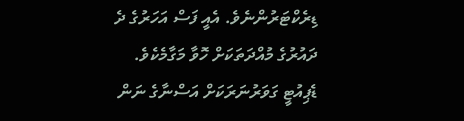ޑިރެކްޓަރުންނެވެ. އެއީ ފަސް އަހަރުގެ ދެ ދައުރުގެ މުއްދަތަކަށް ހޮވާ މަގާމެކެވެ.
ޑެޕިއުޓީ ގަވަރުނަރަކަށް އަސްނާގެ ނަން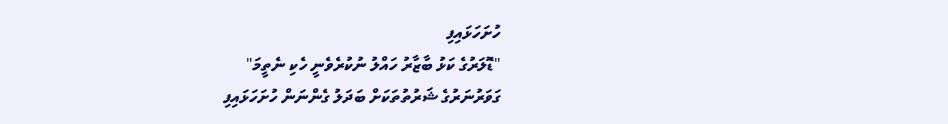ހުށަހަޅައިފި
"ޑޮލަރުގެ ކަޅު ބާޒާރު ހައްލު ނުކުރެވެނީ ހެކި ނެތީމަ"
ގަވަރުނަރުގެ ޝަރުތުތަކަށް ބަދަލު ގެންނަން ހުށަހަޅައިފި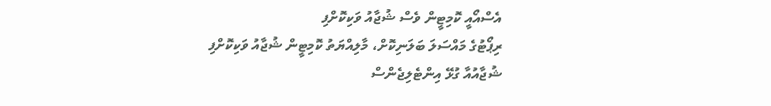އެސްއޯއީ ކޮމިޓީން ވެސް ޝުޖާއު ވަކިކޮށްފި
ރިޕޯޓުގެ މައްސަލަ ބަލަނިކޮށް، މާލިއްޔަތު ކޮމިޓީން ޝުޖާއު ވަކިކޮށްފި
ޝުޖާއުއާ ގުޅޭ އިންޓެލިޖެންސް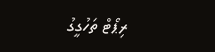ރިޕޯޓް ތަހުގީގު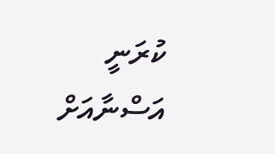ކުރަނީ
އަސްނާއަށް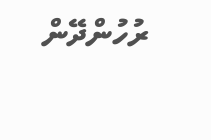ރުހުންދޭން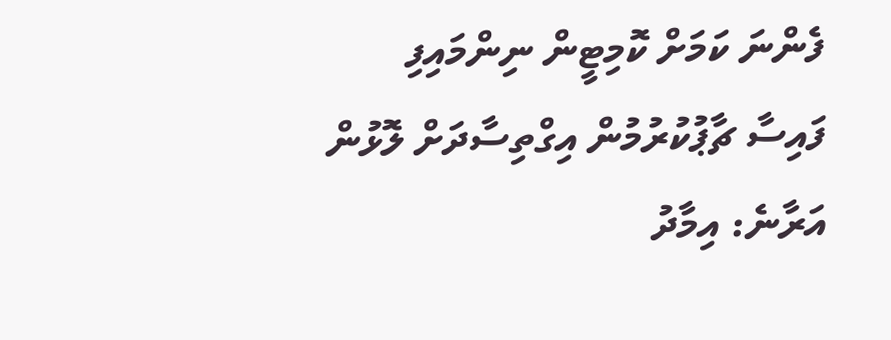ފެންނަ ކަމަށް ކޮމިޓީން ނިންމައިފި
ފައިސާ ޗާޕުކުރުމުން އިގްތިސާދަށް ލޮޅުން އަރާނެ: އިމާދު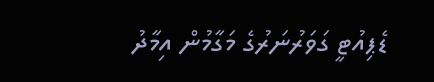ޑެޕިއުޓީ ގަވަރުނަރުގެ މަގާމުން އިމާދު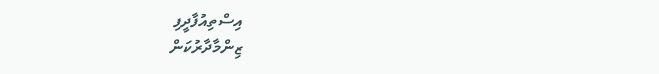އިސްތިއުފާދީފި
ޒިންމާދާރުކަން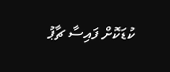ކުޑަކޮށް ފައިސާ ޗާޕު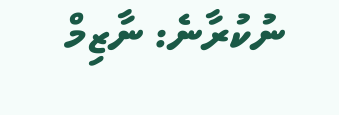ނުކުރާނެ: ނާޒިމް